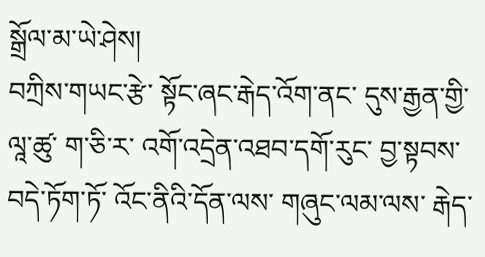སྒྲོལ་མ་ཡེ་ཤེས།
བཀྲིས་གཡང་རྩེ་ སྟོང་ཞང་རྒེད་འོག་ནང་ དུས་རྒྱན་གྱི་ལཱ་ཚུ་ ག་ཅི་ར་ འགོ་འདྲེན་འཐབ་དགོ་རུང་ བྱ་སྟབས་བདེ་ཏོག་ཏོ་ འོང་ནིའི་དོན་ལས་ གཞུང་ལམ་ལས་ རྒེད་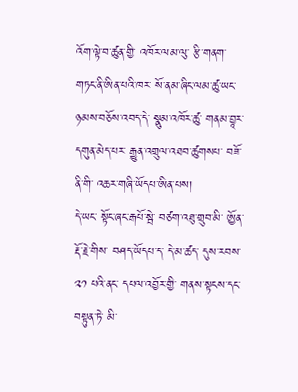འོག་ལྟེ་བ་ཚུན་གྱི་ འཁོར་ལམ་ལུ་ རྩི་གནག་གཏང་ནི་ཨིན་པའི་ཁར་ སོ་ནམ་ཞིང་ལམ་ཚུ་ཡང་ ཉམས་བཅོས་འབད་དེ་ སྣུམ་འཁོར་ཚུ་ གནམ་བྱཱར་དགུན་མེད་པར་ རྒྱུན་འགྲུལ་འཐབ་ཚུགསཔ་ བཟོ་ནི་གི་ འཆར་གཞི་ཡོདཔ་ཨིན་པས།
དེ་ཡང་ སྟོང་ཞང་རྒཔོ་སྦེ་ བཙག་འཐུ་གྲུབ་མི་ ཨྱོན་རྡོ་རྗེ་གིས་ བཤད་ཡོདཔ་ད་ དེ་མ་ཚད་ དུས་རབས་ ༢༡ པའི་ནང་ དཔལ་འབྱོར་གྱི་ གནས་སྟངས་དང་བསྟུན་ཏེ་ མི་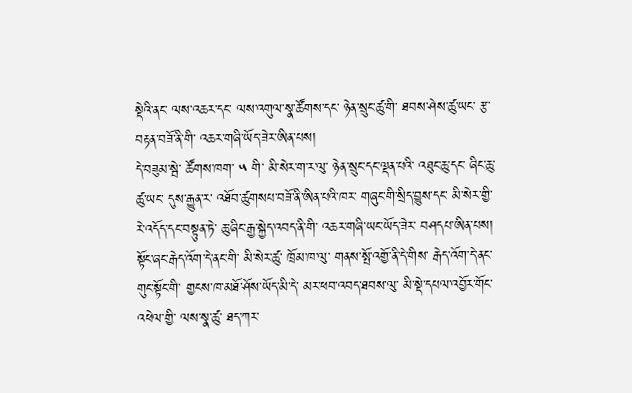སྡེའི་ནང་ ལས་འཆར་དང་ ལས་འགུལ་སྣ་ཚོགས་དང་ ཉེན་སྲུང་ཚུ་གི་ ཐབས་ཤེས་ཚུ་ཡང་ རྩ་བརྟན་བཟོ་ནི་གི་ འཆར་གཞི་ཡོད་ཟེར་ཨིན་པས།
དེ་བཟུམ་སྦེ་ ཚོགས་ཁག་ ༥ གི་ མི་སེར་ག་ར་ལུ་ ཉེན་སྲུང་དང་ལྡན་པའི་ འཐུང་ཆུ་དང་ ཞིང་ཆུ་ཚུ་ཡང་ དུས་རྒྱུན་ར་ འཐོབ་ཚུགསཔ་བཟོ་ནི་ཨིན་པའི་ཁར་ གཞུང་གི་སྲིད་བྱུས་དང་ མི་སེར་གྱི་ རེ་འདོད་དང་བསྟུན་ཏེ་ ཆུ་ཞིང་རྒྱ་སྐྱེད་འབད་ནི་གི་ འཆར་གཞི་ཡང་ཡོད་ཟེར་ བཤདཔ་ཨིན་པས།
སྟོང་ཞང་རྒེད་འོག་དེ་ནང་གི་ མི་སེར་ཚུ་ ཁྲོམ་ཁ་ལུ་ གནས་སྤོ་འགྱོ་ནི་དེ་གིས་ རྒེད་འོག་དེ་ནང་ གུང་སྟོང་གི་ གྱངས་ཁ་མཐོ་ཤོས་ཡོད་མི་དེ་ མར་ཕབ་འབད་ཐབས་ལུ་ མི་སྡེ་དཔལ་འབྱོར་གོང་འཕེལ་གྱི་ ལས་སྣ་ཚུ་ ཐད་ཀར་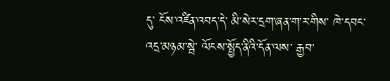དུ་ ངོས་འཛིན་འབད་དེ་ མི་སེར་དྲག་ཞན་ག་ར་གིས་ ཁེ་དབང་འདྲ་མཉམ་སྦེ་ ལོངས་སྤྱོད་ནིའི་དོན་ལས་ རྒྱབ་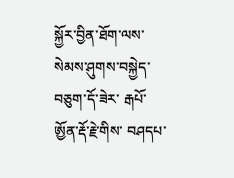སྐྱོར་བྱིན་ཐོག་ལས་ སེམས་ཤུགས་བསྐྱེད་བཅུག་དོ་ཟེར་ རྒཔོ་ཨྱོན་རྡོ་རྗེ་གིས་ བཤདཔ་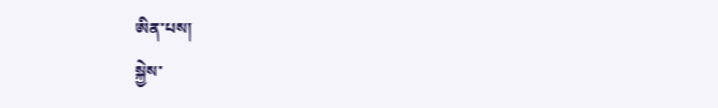ཨིན་པས།
སྐྱེས་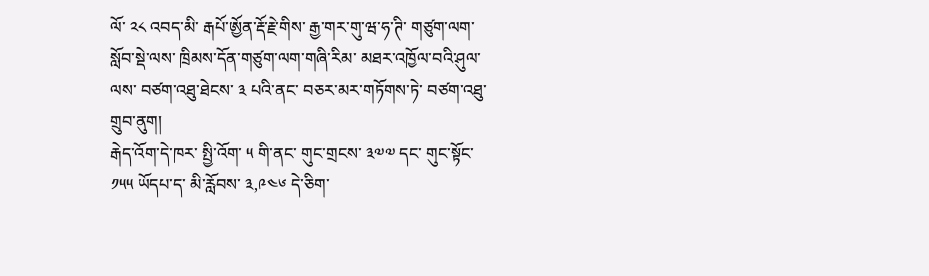ལོ་ ༢༨ འབད་མི་ རྒཔོ་ཨྱོན་རྡོ་རྗེ་གིས་ རྒྱ་གར་གུ་ཝ་ཧ་ཊི་ གཙུག་ལག་སློབ་སྡེ་ལས་ ཁྲིམས་དོན་གཙུག་ལག་གཞི་རིམ་ མཐར་འཁྱོལ་བའི་ཤུལ་ལས་ བཙག་འཐུ་ཐེངས་ ༣ པའི་ནང་ བཅར་མར་གཏོགས་ཏེ་ བཙག་འཐུ་གྲུབ་ནུག།
རྒེད་འོག་དེ་ཁར་ སྤྱི་འོག་ ༥ གི་ནང་ གུང་གྲངས་ ༣༧༧ དང་ གུང་སྟོང་ ༡༥༥ ཡོདཔ་ད་ མི་རློབས་ ༣,༩༤༦ དེ་ཅིག་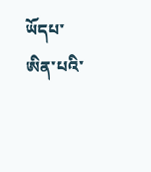ཡོདཔ་ཨིན་པའི་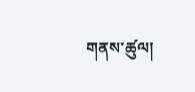གནས་ཚུལ།